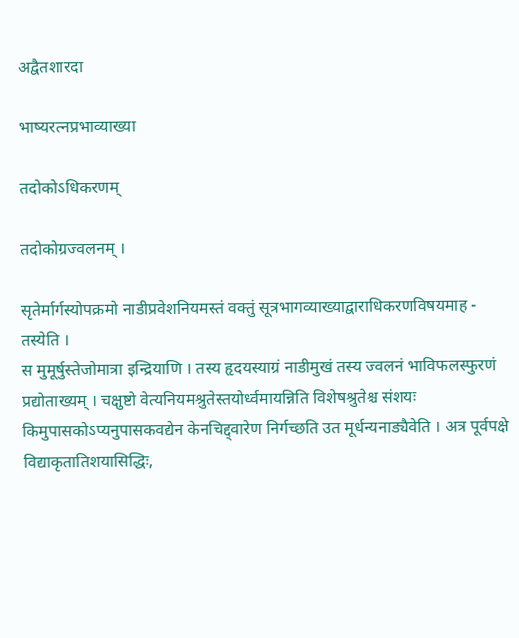अद्वैतशारदा

भाष्यरत्नप्रभाव्याख्या

तदोकोऽधिकरणम्

तदोकोग्रज्वलनम् ।

सृतेर्मार्गस्योपक्रमो नाडीप्रवेशनियमस्तं वक्तुं सूत्रभागव्याख्याद्वाराधिकरणविषयमाह -
तस्येति ।
स मुमूर्षुस्तेजोमात्रा इन्द्रियाणि । तस्य हृदयस्याग्रं नाडीमुखं तस्य ज्वलनं भाविफलस्फुरणं प्रद्योताख्यम् । चक्षुष्टो वेत्यनियमश्रुतेस्तयोर्ध्वमायन्निति विशेषश्रुतेश्च संशयः किमुपासकोऽप्यनुपासकवद्येन केनचिद्द्वारेण निर्गच्छति उत मूर्धन्यनाड्यैवेति । अत्र पूर्वपक्षे विद्याकृतातिशयासिद्धिः,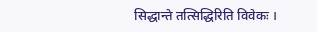सिद्धान्ते तत्सिद्धिरिति विवेकः ।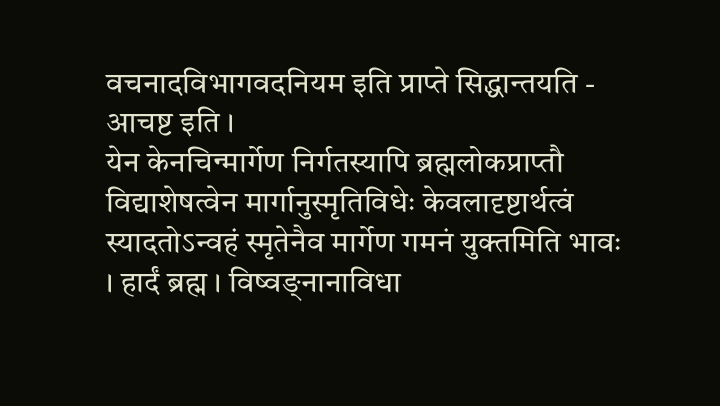वचनादविभागवदनियम इति प्राप्ते सिद्धान्तयति -
आचष्ट इति ।
येन केनचिन्मार्गेण निर्गतस्यापि ब्रह्मलोकप्राप्तौ विद्याशेषत्वेन मार्गानुस्मृतिविधेः केवलादृष्टार्थत्वं स्यादतोऽन्वहं स्मृतेनैव मार्गेण गमनं युक्तमिति भावः । हार्दं ब्रह्म । विष्वङ्नानाविधा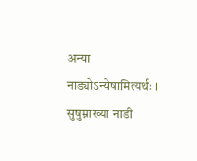अन्या नाड्योऽन्येषामित्यर्थः । सुषुम्नाख्या नाडी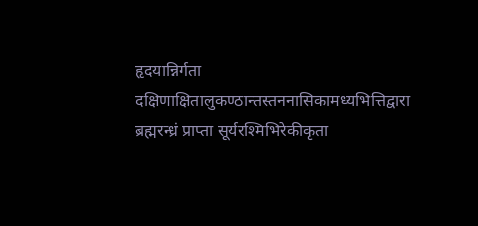हृदयान्निर्गता दक्षिणाक्षितालुकण्ठान्तस्तननासिकामध्यभित्तिद्वारा ब्रह्मरन्ध्रं प्राप्ता सूर्यरश्मिभिरेकीकृता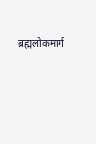ब्रह्मलोकमार्ग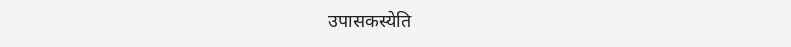उपासकस्येति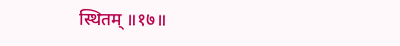स्थितम् ॥१७॥